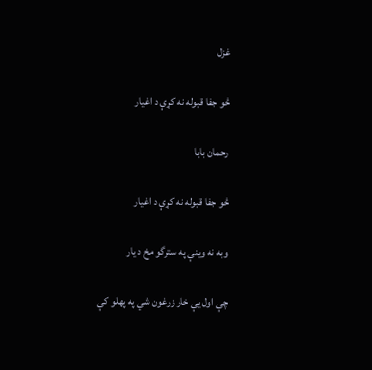غزل

څو جفا قبوله نه کړې د اغيار

رحمان بابا

څو جفا قبوله نه کړې د اغيار

وبه نه وينې په سترگو مخ د يار

چې اول يې خار زرغون شي په پهلو کې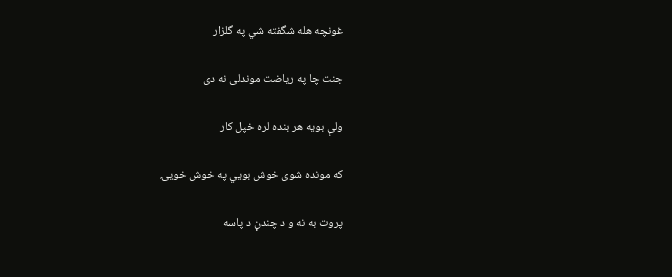غونچه هله شگفته شي په گلزار

جنت چا په رياضت موندلی نه دی

ولې بويه هر بنده لره خپل کار

که مونده شوی خوش بويي په خوش خويۍ

پروت به نه و د چندڼ د پاسه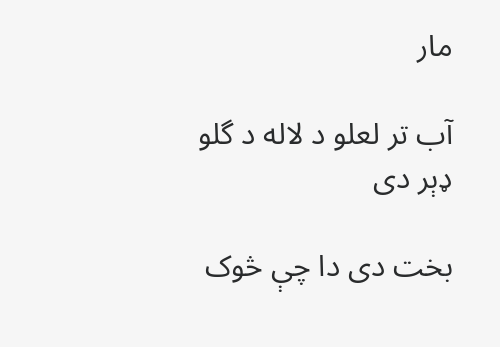مار

آب تر لعلو د لاله د گلو ډېر دی

بخت دی دا چې څوک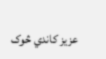عزيز کاندي څوک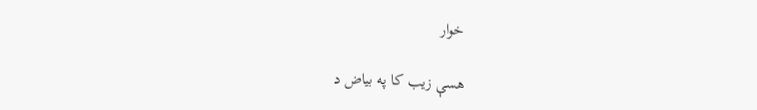خوار

هسې زيب کا په بياض د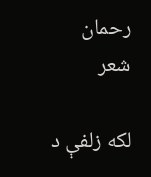رحمان شعر

لکه زلفې د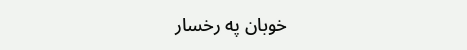خوبان په رخسار